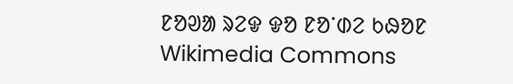ᱱᱚᱣᱟ ᱨᱮᱫ ᱫᱚ ᱱᱚᱸᱰᱮ ᱠᱷᱚᱱ Wikimedia Commons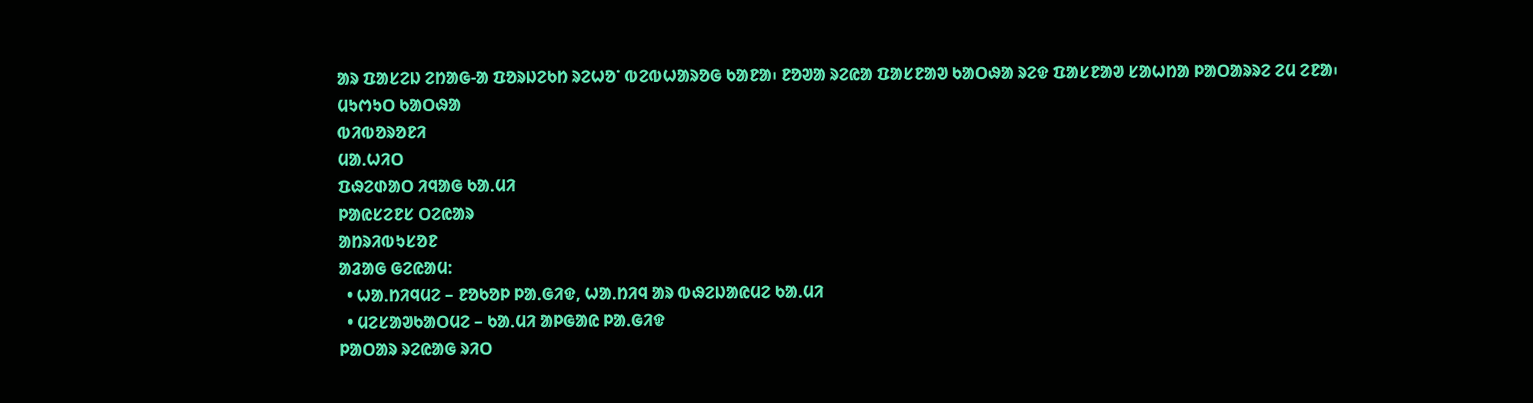ᱟᱨ ᱯᱟᱥᱮᱡ ᱮᱴᱟᱜ-ᱟ ᱯᱚᱨᱡᱮᱠᱴ ᱨᱮᱦᱚᱸ ᱵᱮᱵᱦᱟᱨᱚᱜ ᱠᱟᱱᱟ᱾ ᱱᱚᱣᱟ ᱨᱮᱭᱟ ᱯᱟᱥᱱᱟᱣ ᱠᱟᱛᱷᱟ ᱨᱮᱫ ᱯᱟᱥᱱᱟᱣ ᱥᱟᱦᱴᱟ ᱞᱟᱛᱟᱨᱨᱮ ᱮᱢ ᱮᱱᱟ᱾
ᱢᱩᱬᱩᱛ ᱠᱟᱛᱷᱟ
ᱵᱤᱵᱚᱨᱚᱱᱤ
ᱢᱟᱹᱦᱤᱛ
ᱯᱷᱮᱰᱟᱛ ᱤᱧᱟᱜ ᱠᱟᱹᱢᱤ
ᱞᱟᱭᱥᱮᱱᱥ ᱛᱮᱭᱟᱨ
ᱟᱴᱨᱤᱵᱩᱥᱚᱱ
ᱟᱲᱟᱜ ᱜᱮᱭᱟᱢ:
  • ᱦᱟᱹᱴᱤᱧᱢᱮ – ᱱᱚᱠᱚᱞ ᱞᱟᱹᱜᱤᱫ, ᱦᱟᱹᱴᱤᱧ ᱟᱨ ᱵᱷᱮᱡᱟᱭᱢᱮ ᱠᱟᱹᱢᱤ
  • ᱢᱮᱥᱟᱣᱠᱟᱛᱢᱮ – ᱠᱟᱹᱢᱤ ᱟᱞᱜᱟᱭ ᱞᱟᱹᱜᱤᱫ
ᱞᱟᱛᱟᱨ ᱨᱮᱭᱟᱜ ᱨᱤᱛ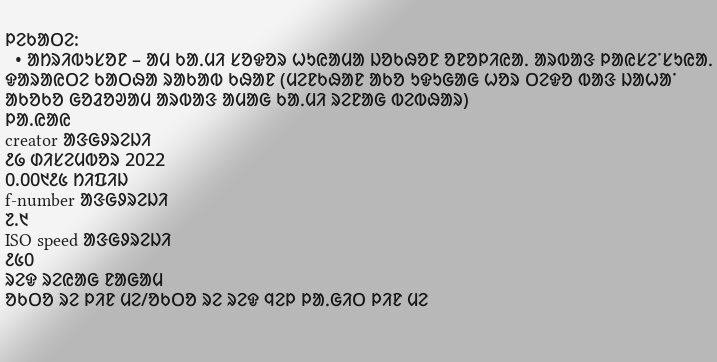ᱞᱮᱠᱟᱛᱮ:
  • ᱟᱴᱨᱤᱵᱩᱥᱚᱱ – ᱟᱢ ᱠᱟᱹᱢᱤ ᱥᱚᱫᱚᱨ ᱦᱩᱭᱟᱢᱟ ᱡᱚᱠᱷᱚᱱ ᱚᱱᱚᱞᱤᱭᱟᱹ ᱟᱨᱵᱟᱝ ᱞᱟᱭᱥᱮᱸᱥᱩᱭᱟᱹ ᱫᱟᱨᱟᱭᱛᱮ ᱠᱟᱛᱷᱟ ᱨᱟᱠᱟᱵ ᱠᱷᱟᱱ (ᱢᱮᱱᱠᱷᱟᱱ ᱟᱠᱚ ᱩᱫᱩᱜᱟᱜ ᱦᱚᱨ ᱛᱮᱫᱚ ᱵᱟᱝ ᱡᱟᱦᱟᱸ ᱟᱠᱚᱠᱚ ᱜᱚᱲᱚᱣᱟᱢ ᱟᱨᱵᱟᱝ ᱟᱢᱟᱜ ᱠᱟᱹᱢᱤ ᱨᱮᱱᱟᱜ ᱵᱮᱵᱷᱟᱨ)
ᱞᱟ.ᱭᱟᱭ
creator ᱟᱝᱜᱽᱨᱮᱡᱤ
᱒᱙ ᱰᱤᱥᱮᱢᱵᱚᱨ 2022
᱐.᱐᱐᱑᱒᱕ ᱴᱤᱯᱤᱡ
f-number ᱟᱝᱜᱽᱨᱮᱡᱤ
᱗.᱑
ISO speed ᱟᱝᱜᱽᱨᱮᱡᱤ
᱒᱕᱐
ᱨᱮᱫ ᱨᱮᱭᱟᱜ ᱱᱟᱜᱟᱢ
ᱚᱠᱛᱚ ᱨᱮ ᱞᱤᱱ ᱢᱮ/ᱚᱠᱛᱚ ᱨᱮ ᱨᱮᱫ ᱧᱮᱞ ᱞᱟᱹᱜᱤᱛ ᱞᱤᱱ ᱢᱮ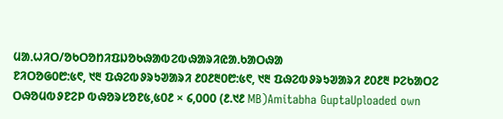ᱢᱟᱹᱦᱤᱛ/ᱚᱠᱛᱚᱴᱤᱯᱡᱚᱠᱷᱟᱵᱮᱵᱷᱟᱨᱤᱭᱟᱹᱠᱟᱛᱷᱟ
ᱱᱤᱛᱚᱜ᱐᱘:᱕᱖, ᱑᱓ ᱯᱷᱮᱵᱽᱨᱩᱣᱟᱨᱤ ᱒᱐᱒᱓᱐᱘:᱕᱖, ᱑᱓ ᱯᱷᱮᱵᱽᱨᱩᱣᱟᱨᱤ ᱒᱐᱒᱓ ᱞᱮᱠᱟᱛᱮ ᱛᱷᱚᱢᱵᱽᱱᱮᱞ ᱵᱷᱚᱨᱥᱚᱱ᱕,᱕᱐᱒ × ᱔,᱐᱐᱐ (᱒.᱑᱒ MB)Amitabha GuptaUploaded own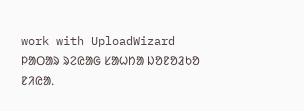work with UploadWizard
ᱞᱟᱛᱟᱨ ᱨᱮᱭᱟᱜ ᱥᱟᱦᱴᱟ ᱡᱚᱱᱚᱲᱠᱚ ᱱᱤᱭᱟᱹ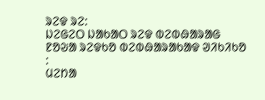ᱨᱮᱫ ᱨᱮ:
ᱡᱮᱜᱮᱛ ᱡᱟᱠᱟᱛ ᱨᱮᱫ ᱵᱮᱵᱷᱟᱨᱟᱜ
ᱱᱚᱶᱟ ᱨᱮᱫᱠᱚ ᱵᱮᱵᱷᱟᱨᱟᱠᱟᱫ ᱣᱤᱠᱤᱠᱚ :
ᱢᱮᱴᱟ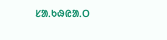ᱥᱟᱹᱠᱷᱭᱟᱹᱛ